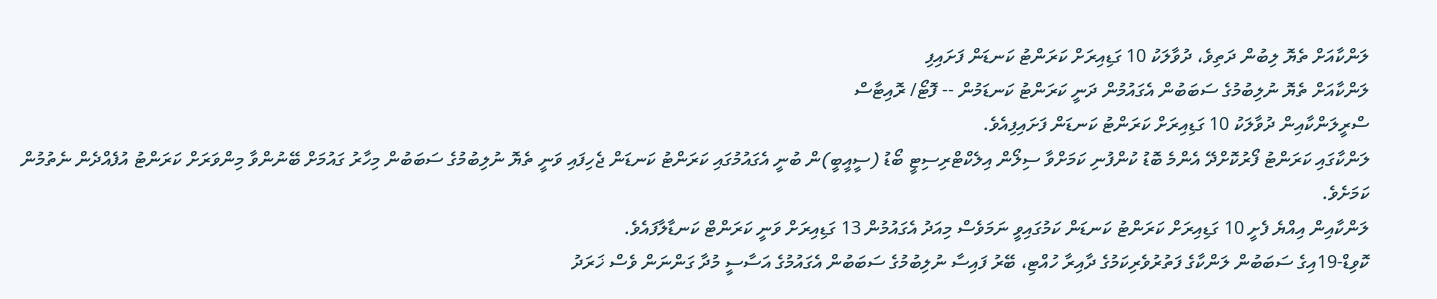ލަންކާއަށް ތެޔޮ ލިބުން ދަތިވެ، ދުވާލަކު 10 ގަޑިއިރަށް ކަރަންޓު ކަނޑަން ފަށައިފި
ލަންކާއަށް ތެޔޮ ނުލިބުމުގެ ސަބަބުން އެގައުމުން ދަނީ ކަރަންޓު ކަނޑަމުން -- ފޮޓޯ/ ރޮއިޓާސް
ސްރީލަންކާއިން ދުވާލަކު 10 ގަޑިއިރަށް ކަރަންޓު ކަނޑަން ފަށައިފިއެވެ.
ލަންކާގައި ކަރަންޓު ފޯރުކޮށްދޭ އެންމެ ބޮޑު ކުންފުނި ކަމަށްވާ ސިލޯން އިލެކްޓްރިސިޓީ ބޯޑު (ސީއީބީ)ން ބުނީ އެގައުމުގައި ކަރަންޓު ކަނޑަން ޖެހިފައި ވަނީ ތެޔޮ ނުލިބުމުގެ ސަބަބުން މިހާރު ގައުމަށް ބޭނުންވާ މިންވަރަށް ކަރަންޓު އުފެއްދެން ނެތުމުން ކަމަށެވެ.
ލަންކާއިން އިއްޔެ ފެށީ 10 ގަޑިއިރަށް ކަރަންޓު ކަނޑަން ކަމުގައިވީ ނަމަވެސް މިއަދު އެގައުމުން 13 ގަޑިއިރަށް ވަނީ ކަރަންޓް ކަނޑާލާފައެވެ.
ކޮވިޑް-19އިގެ ސަބަބުން ލަންކާގެ ފަތުރުވެރިކަމުގެ ދާއިރާ ހުއްޓި، ބޭރު ފައިސާ ނުލިބުމުގެ ސަބަބުން އެގައުމުގެ އަސާސީ މުދާ ގަންނަން ވެސް ޚަރަދު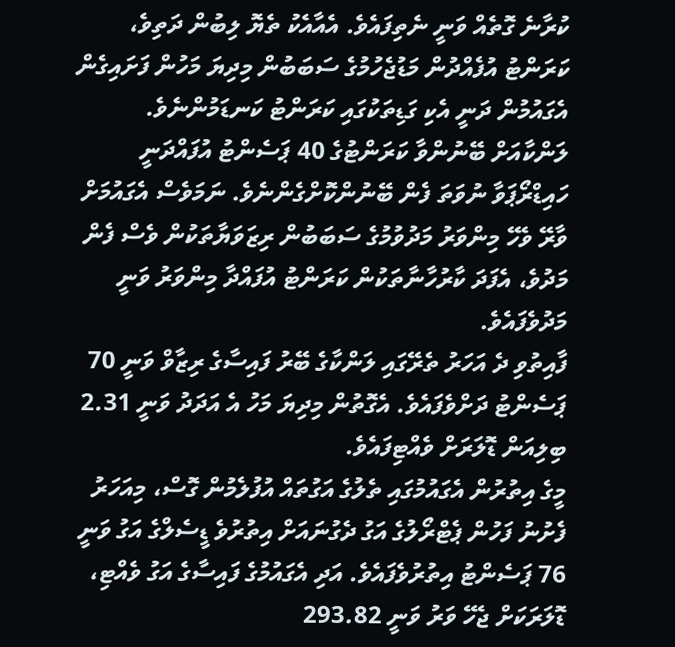ކުރާނެ ގޮތެއް ވަނީ ނެތިފައެވެ. އެއާއެކު ތެޔޮ ލިބުން ދަތިވެ، ކަރަންޓު އުފެއްދުން މަޑުޖެހުމުގެ ސަބަބުން މިދިޔަ މަހުން ފަށައިގެން އެގައުމުން ދަނީ އެކި ގަޑިތަކުގައި ކަރަންޓު ކަނޑަމުންނެވެ.
ލަންކާއަށް ބޭނުންވާ ކަރަންޓުގެ 40 ޕަސެންޓު އުފައްދަނީ ހައިޑްރޯޕަވާ ނުވަތަ ފެން ބޭނުންކޮށްގެންނެވެ. ނަމަވެސް އެގައުމަށް ވާރޭ ވެހޭ މިންވަރު މަދުވުމުގެ ސަބަބުން ރިޒަވަޔާތަކުން ވެސް ފެން މަދުވެ، އެފަދަ ކާރުހާނާތަކުން ކަރަންޓު އުފައްދާ މިންވަރު ވަނީ މަދުވެފައެވެ.
ފާއިތުވި ދެ އަހަރު ތެރޭގައި ލަންކާގެ ބޭރު ފައިސާގެ ރިޒާވް ވަނީ 70 ޕަސެންޓު ދަށްވެފައެވެ. އެގޮތުން މިދިޔަ މަހު އެ އަދަދު ވަނީ 2.31 ބިލިއަން ޑޮލަރަށް ވެއްޓިފައެވެ.
މީގެ އިތުރުން އެގައުމުގައި ތެލުގެ އަގުތައް އުފުލެމުން ގޮސް، މިއަހަރު ފެށުނު ފަހުން ޕެޓްރޯލުގެ އަގު ދެގުނައަށް އިތުރުވެ ޑީސެލްގެ އަގު ވަނީ 76 ޕަސެންޓު އިތުރުވެފައެވެ. އަދި އެގައުމުގެ ފައިސާގެ އަގު ވެއްޓި، ޑޮލަރަކަށް ޖެހޭ ވަރު ވަނީ 293.82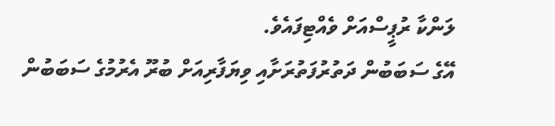ލަންކާ ރުޕީސްއަށް ވެއްޓިފައެވެ.
އޭގެ ސަބަބުން ދަތުރުފަތުރަށާއި ވިޔަފާރިއަށް ބުރޫ އެރުމުގެ ސަބަބުން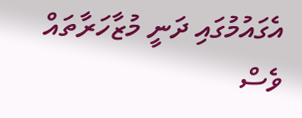އެގައުމުގައި ދަނީ މުޒާހަރާތައް ވެސް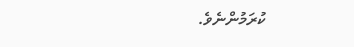ކުރަމުންނެވެ.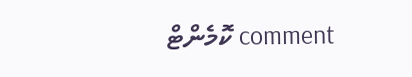comment ކޮމެންޓް